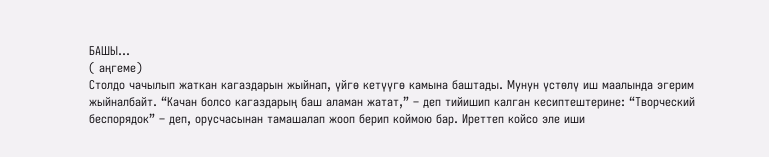БАШЫ...
( аңгеме)
Столдо чачылып жаткан кагаздарын жыйнап, үйгө кетүүгө камына баштады. Мунун үстөлү иш маалында эгерим жыйналбайт. “Качан болсо кагаздарың баш аламан жатат,” – деп тийишип калган кесиптештерине: “Творческий беспорядок” – деп, орусчасынан тамашалап жооп берип коймою бар. Иреттеп койсо эле иши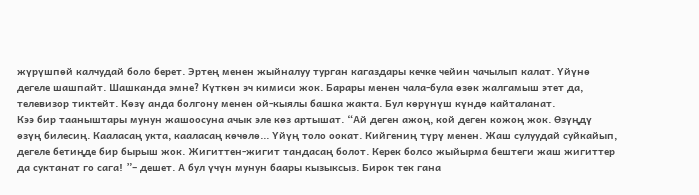жүрүшпөй калчудай боло берет. Эртең менен жыйналуу турган кагаздары кечке чейин чачылып калат. Үйүнө дегеле шашпайт. Шашканда эмне? Күткөн эч кимиси жок. Барары менен чала-була өзөк жалгамыш этет да, телевизор тиктейт. Көзү анда болгону менен ой-кыялы башка жакта. Бул көрүнүш күндө кайталанат.
Кээ бир тааныштары мунун жашоосуна ачык эле көз артышат. “Ай деген ажоң, кой деген кожоң жок. Өзүңдү өзүң билесиң. Кааласаң укта, кааласаң көчөлө... Үйүң толо оокат. Кийгениң түрү менен. Жаш сулуудай суйкайып, дегеле бетиңде бир бырыш жок. Жигиттен-жигит тандасаң болот. Керек болсо жыйырма бештеги жаш жигиттер да суктанат го сага! ”– дешет. А бул үчүн мунун баары кызыксыз. Бирок тек гана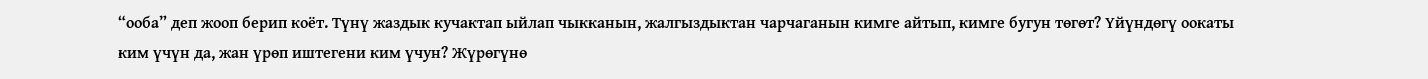“ооба” деп жооп берип коёт. Түнү жаздык кучактап ыйлап чыкканын, жалгыздыктан чарчаганын кимге айтып, кимге бугун төгөт? Үйүндөгү оокаты ким үчүн да, жан үрөп иштегени ким үчун? Жүрөгүнө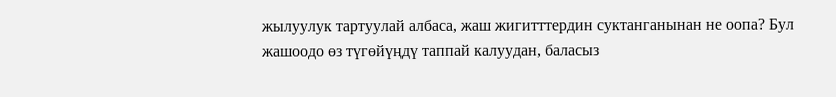жылуулук тартуулай албаса, жаш жигитттердин суктанганынан не оопа? Бул жашоодо өз түгөйүңдү таппай калуудан, баласыз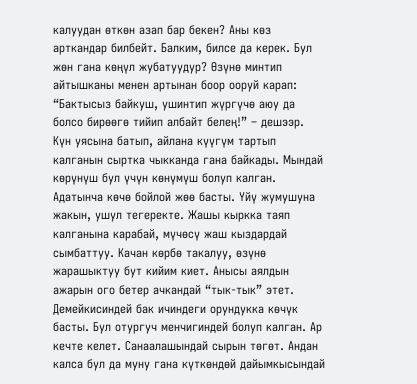калуудан өткөн азап бар бекен? Аны көз арткандар билбейт. Балким, билсе да керек. Бул жөн гана көңүл жубатуудур? Өзүнө минтип айтышканы менен артынан боор ооруй карап: “Бактысыз байкуш, ушинтип жүргүчө аюу да болсо бирөөгө тийип албайт белең!” – дешээр.
Күн уясына батып, айлана күүгүм тартып калганын сыртка чыкканда гана байкады. Мындай көрүнүш бул үчүн көнүмүш болуп калган.
Адатынча көчө бойлой жөө басты. Үйү жумушуна жакын, ушул тегеректе. Жашы кыркка таяп калганына карабай, мүчөсү жаш кыздардай сымбаттуу. Качан көрбө такалуу, өзүнө жарашыктуу бут кийим киет. Анысы аялдын ажарын ого бетер ачкандай “тык-тык” этет.
Демейкисиндей бак ичиндеги орундукка көчүк басты. Бул отургуч менчигиндей болуп калган. Ар кечте келет. Санаалашындай сырын төгөт. Андан калса бул да муну гана күткөндөй дайымкысындай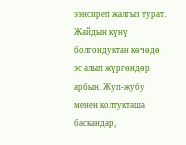ээнсиреп жалгыз турат.
Жайдын күнү болгондуктан көчөдө эс алып жүргөндөр арбын. Жуп-жубу менен колтукташа баскандар,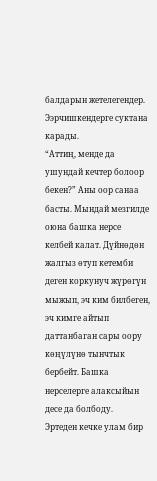балдарын жетелегендер.
Ээрчишкендерге суктана карады.
“Аттиң, менде да ушундай кечтер болоор бекен?” Аны оор санаа басты. Мындай мезгилде оюна башка нерсе келбей калат. Дүйнөдөн жалгыз өтуп кетемби деген коркунуч жүрөгүн мыжып, эч ким билбеген, эч кимге айтып даттанбаган сары оору көңүлүнө тынчтык бербейт. Башка нерселерге алаксыйын десе да болбоду.
Эртеден кечке улам бир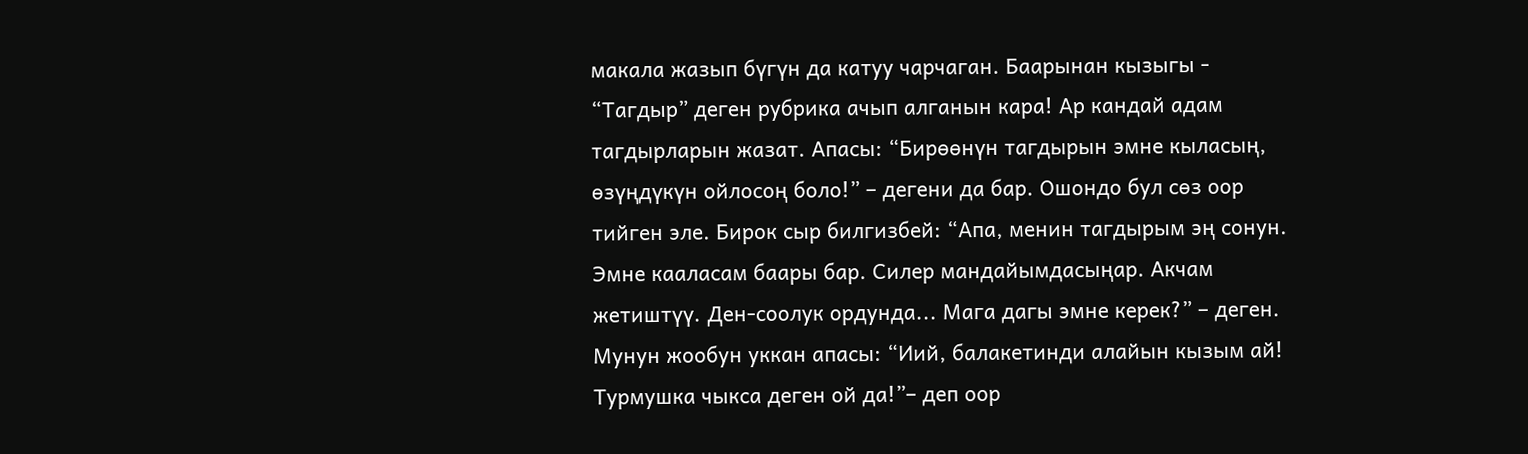макала жазып бүгүн да катуу чарчаган. Баарынан кызыгы - “Тагдыр” деген рубрика ачып алганын кара! Ар кандай адам тагдырларын жазат. Апасы: “Бирөөнүн тагдырын эмне кыласың, өзүңдүкүн ойлосоң боло!” – дегени да бар. Ошондо бул сөз оор тийген эле. Бирок сыр билгизбей: “Апа, менин тагдырым эң сонун. Эмне кааласам баары бар. Силер мандайымдасыңар. Акчам жетиштүү. Ден-соолук ордунда... Мага дагы эмне керек?” – деген. Мунун жообун уккан апасы: “Иий, балакетинди алайын кызым ай! Турмушка чыкса деген ой да!”– деп оор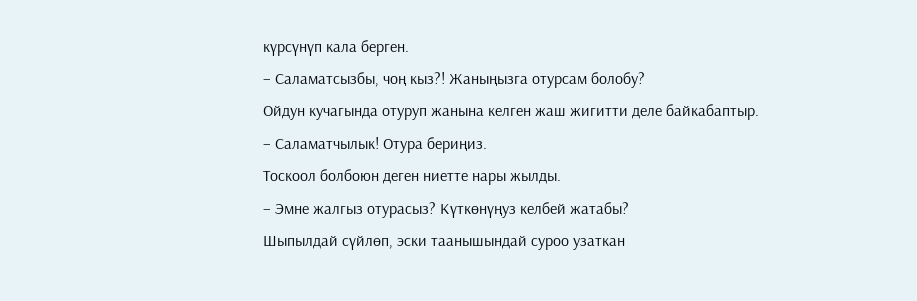күрсүнүп кала берген.
– Саламатсызбы, чоң кыз?! Жаныңызга отурсам болобу?
Ойдун кучагында отуруп жанына келген жаш жигитти деле байкабаптыр.
– Саламатчылык! Отура бериңиз.
Тоскоол болбоюн деген ниетте нары жылды.
– Эмне жалгыз отурасыз? Күткөнүңуз келбей жатабы?
Шыпылдай сүйлөп, эски таанышындай суроо узаткан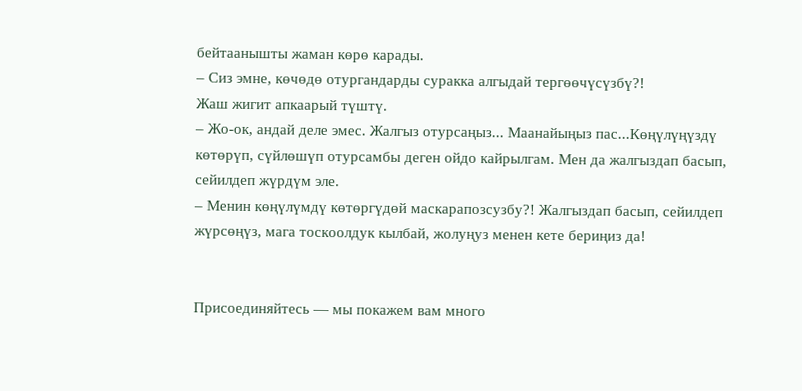бейтаанышты жаман көрө карады.
– Сиз эмне, көчөдө отургандарды суракка алгыдай тергөөчүсүзбү?!
Жаш жигит апкаарый түштү.
– Жо-ок, андай деле эмес. Жалгыз отурсаңыз... Маанайыңыз пас...Көңүлүңүздү көтөрүп, сүйлөшүп отурсамбы деген ойдо кайрылгам. Мен да жалгыздап басып, сейилдеп жүрдүм эле.
– Менин көңүлүмдү көтөргүдөй маскарапозсузбу?! Жалгыздап басып, сейилдеп жүрсөңүз, мага тоскоолдук кылбай, жолуңуз менен кете бериңиз да!


Присоединяйтесь — мы покажем вам много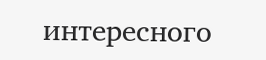интересного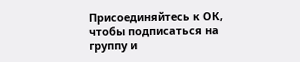Присоединяйтесь к ОК, чтобы подписаться на группу и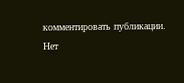комментировать публикации.
Нет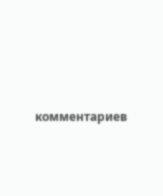комментариев